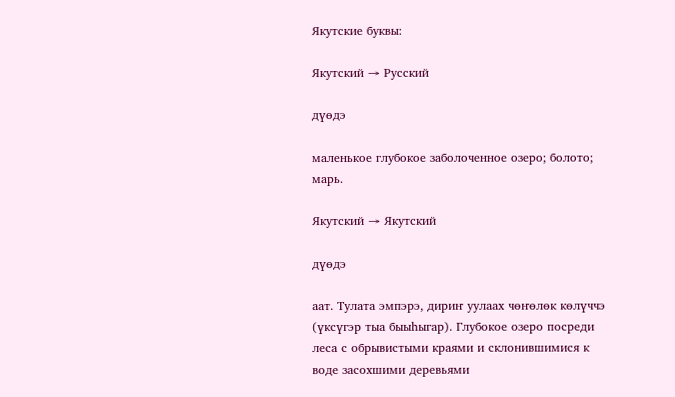Якутские буквы:

Якутский → Русский

дүөдэ

маленькое глубокое заболоченное озеро; болото; марь.

Якутский → Якутский

дүөдэ

аат. Тулата эмпэрэ, дириҥ уулаах чөҥөлөк көлүччэ (үксүгэр тыа быыһыгар). Глубокое озеро посреди леса с обрывистыми краями и склонившимися к воде засохшими деревьями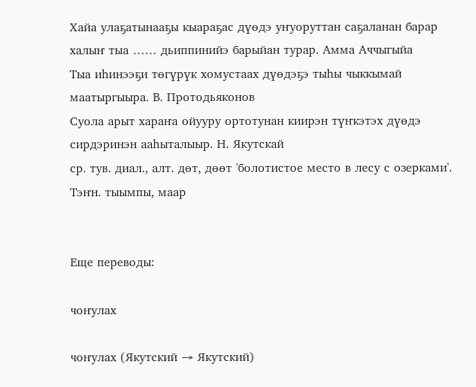Хайа улаҕатынааҕы кыараҕас дүөдэ уҥуоруттан саҕаланан барар халыҥ тыа …… дьиппинийэ барыйан турар. Амма Аччыгыйа
Тыа иһинээҕи төгүрүк хомустаах дүөдэҕэ тыһы чыккымай маатыргыыра. В. Протодьяконов
Суола арыт хараҥа ойууру ортотунан киирэн түҥкэтэх дүөдэ сирдэринэн ааһыталыыр. Н. Якутскай
ср. тув. диал., алт. дөт, дөөт 'болотистое место в лесу с озерками'. Тэҥн. тыымпы, маар


Еще переводы:

чоҥулах

чоҥулах (Якутский → Якутский)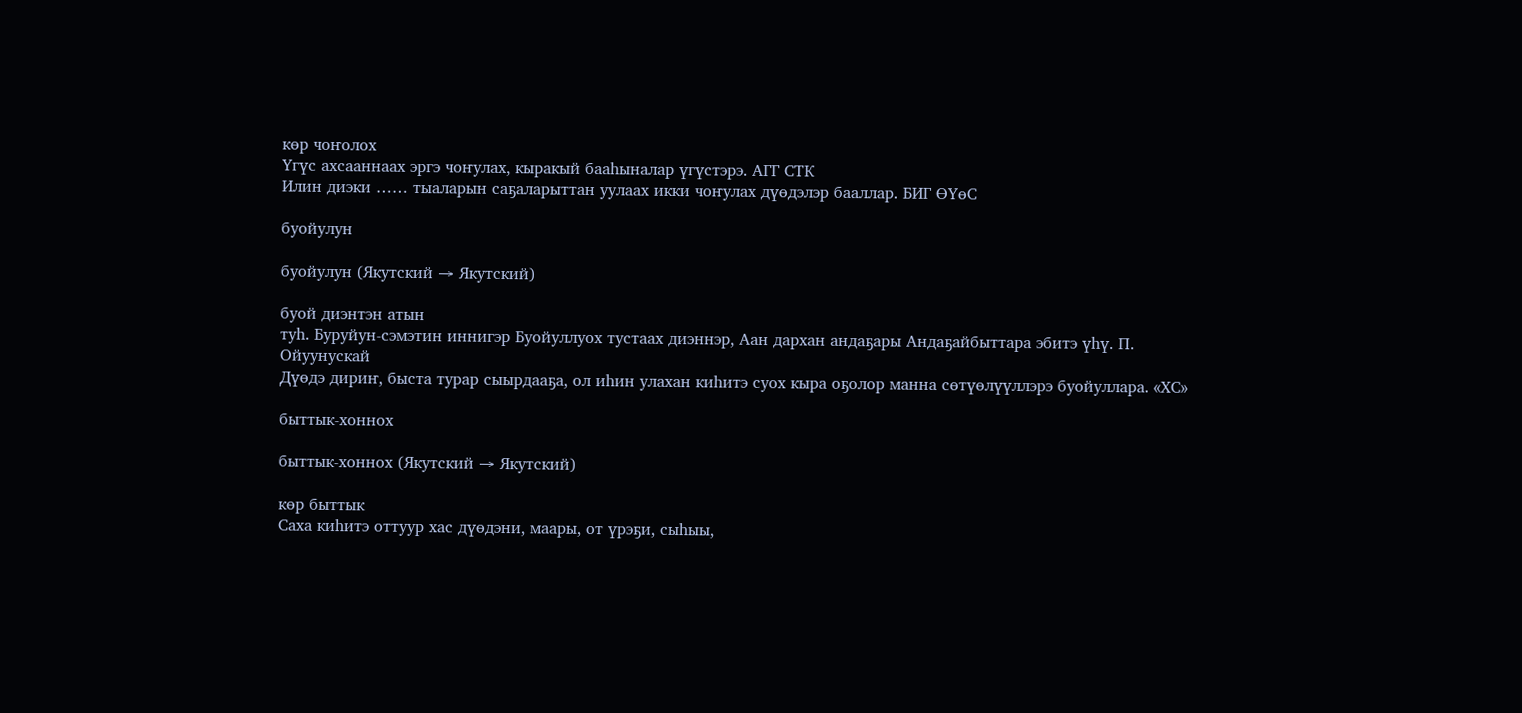көр чоҥолох
Үгүс ахсааннаах эргэ чоҥулах, кыракый бааһыналар үгүстэрэ. АГГ СТК
Илин диэки …… тыаларын саҕаларыттан уулаах икки чоҥулах дүөдэлэр бааллар. БИГ ӨҮөС

буойулун

буойулун (Якутский → Якутский)

буой диэнтэн атын
туһ. Буруйун-сэмэтин иннигэр Буойуллуох тустаах диэннэр, Аан дархан андаҕары Андаҕайбыттара эбитэ үһү. П. Ойуунускай
Дүөдэ дириҥ, быста турар сыырдааҕа, ол иһин улахан киһитэ суох кыра оҕолор манна сөтүөлүүллэрэ буойуллара. «ХС»

быттык-хоннох

быттык-хоннох (Якутский → Якутский)

көр быттык
Саха киһитэ оттуур хас дүөдэни, маары, от үрэҕи, сыһыы,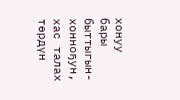хонуу бары быттыгын-хонноҕун, хас талах төрдүн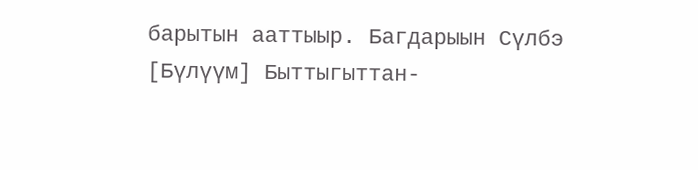барытын ааттыыр. Багдарыын Сүлбэ
[Бүлүүм] Быттыгыттан-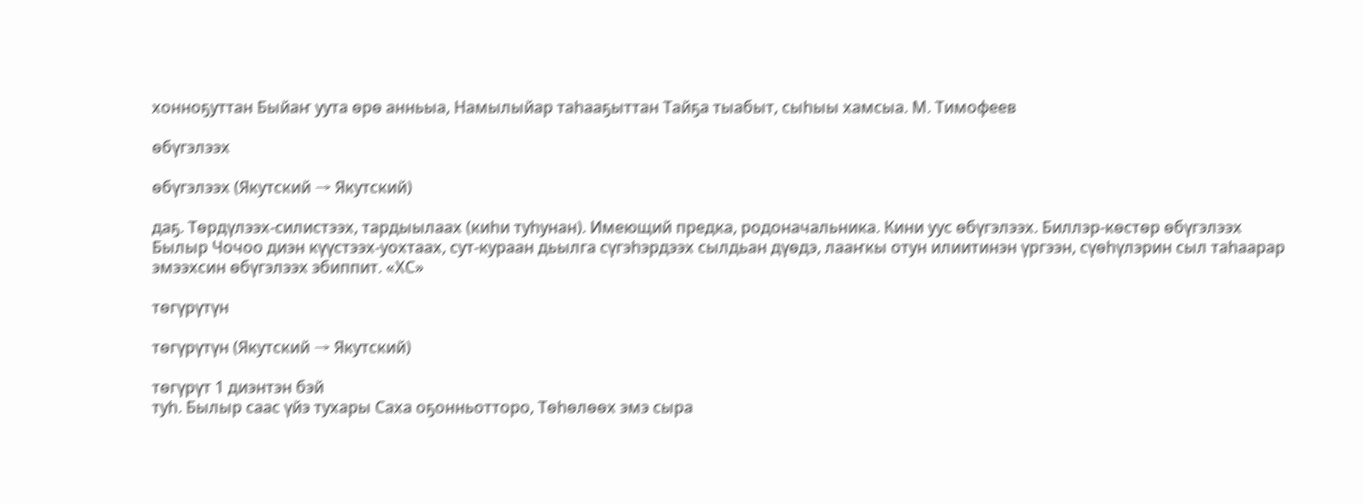хонноҕуттан Быйаҥ уута өрө анньыа, Намылыйар таһааҕыттан Тайҕа тыабыт, сыһыы хамсыа. М. Тимофеев

өбүгэлээх

өбүгэлээх (Якутский → Якутский)

даҕ. Төрдүлээх-силистээх, тардыылаах (киһи туһунан). Имеющий предка, родоначальника. Кини уус өбүгэлээх. Биллэр-көстөр өбүгэлээх
Былыр Чочоо диэн күүстээх-уохтаах, сут-кураан дьылга сүгэһэрдээх сылдьан дүөдэ, лааҥкы отун илиитинэн үргээн, сүөһүлэрин сыл таһаарар эмээхсин өбүгэлээх эбиппит. «ХС»

төгүрүтүн

төгүрүтүн (Якутский → Якутский)

төгүрүт 1 диэнтэн бэй
туһ. Былыр саас үйэ тухары Саха оҕонньотторо, Төһөлөөх эмэ сыра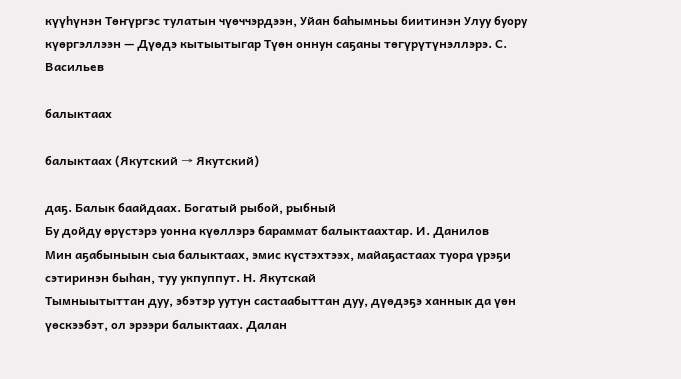күүһүнэн Төҥүргэс тулатын чүөччэрдээн, Уйан баһымньы биитинэн Улуу буору күөргэллээн — Дүөдэ кытыытыгар Түөн оннун саҕаны төгүрүтүнэллэрэ. С. Васильев

балыктаах

балыктаах (Якутский → Якутский)

даҕ. Балык баайдаах. Богатый рыбой, рыбный
Бу дойду өрүстэрэ уонна күөллэрэ бараммат балыктаахтар. И. Данилов
Мин аҕабыныын сыа балыктаах, эмис күстэхтээх, майаҕастаах туора үрэҕи сэтиринэн быһан, туу укпуппут. Н. Якутскай
Тымныытыттан дуу, эбэтэр уутун састаабыттан дуу, дүөдэҕэ ханнык да үөн үөскээбэт, ол эрээри балыктаах. Далан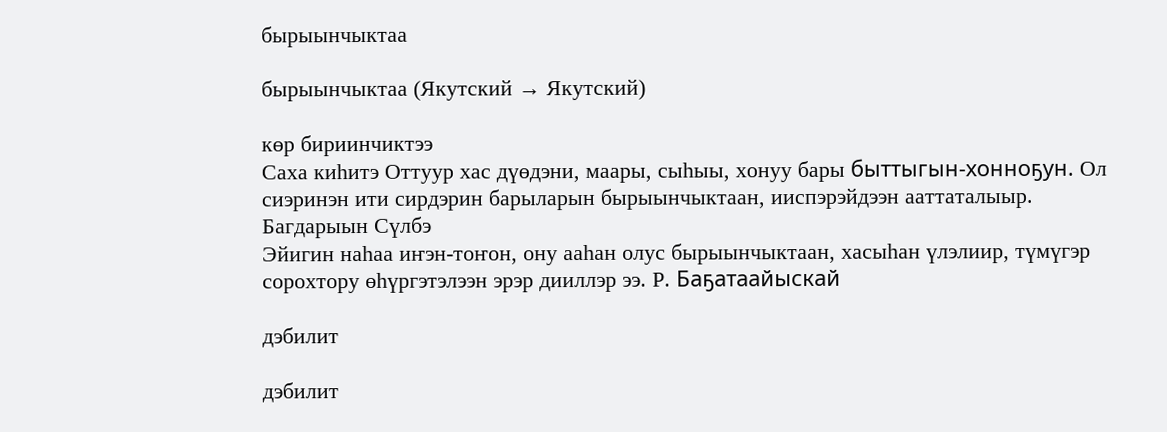бырыынчыктаа

бырыынчыктаа (Якутский → Якутский)

көр бириинчиктээ
Саха киһитэ Оттуур хас дүөдэни, маары, сыһыы, хонуу бары быттыгын-хонноҕун. Ол сиэринэн ити сирдэрин барыларын бырыынчыктаан, ииспэрэйдээн ааттаталыыр. Багдарыын Сүлбэ
Эйигин наһаа иҥэн-тоҥон, ону ааһан олус бырыынчыктаан, хасыһан үлэлиир, түмүгэр сорохтору өһүргэтэлээн эрэр дииллэр ээ. Р. Баҕатаайыскай

дэбилит

дэбилит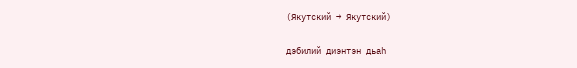(Якутский → Якутский)

дэбилий диэнтэн дьаһ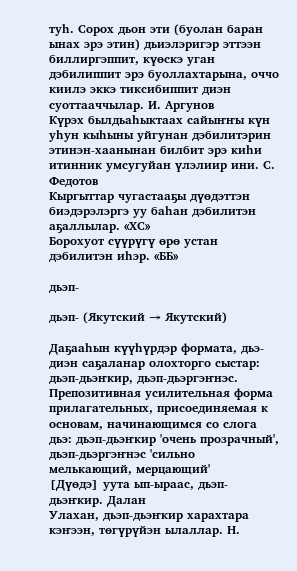туһ. Сорох дьон эти (буолан баран ынах эрэ этин) дьиэлэригэр эттээн биллиргэппит, күөскэ уган дэбилиппит эрэ буоллахтарына, оччо киилэ эккэ тиксибиппит диэн суоттааччылар. И. Аргунов
Күрэх былдьаһыктаах сайыҥҥы күн уһун кыһыны уйгунан дэбилитэрин этинэн-хаанынан билбит эрэ киһи итинник умсугуйан үлэлиир ини. С. Федотов
Кыргыттар чугастааҕы дүөдэттэн биэдэрэлэргэ уу баһан дэбилитэн аҕаллылар. «ХС»
Борохуот сүүрүгү өрө устан дэбилитэн иһэр. «ББ»

дьэп-

дьэп- (Якутский → Якутский)

Даҕааһын күүһүрдэр формата, дьэ- диэн саҕаланар олохторго сыстар: дьэп-дьэҥкир, дьэп-дьэргэҥнэс. Препозитивная усилительная форма прилагательных, присоединяемая к основам, начинающимся со слога дьэ: дьэп-дьэҥкир 'очень прозрачный', дьэп-дьэргэҥнэс 'сильно мелькающий, мерцающий'
[Дүөдэ] уута ып-ыраас, дьэп-дьэҥкир. Далан
Улахан, дьэп-дьэҥкир харахтара кэҥээн, төгүрүйэн ылаллар. Н.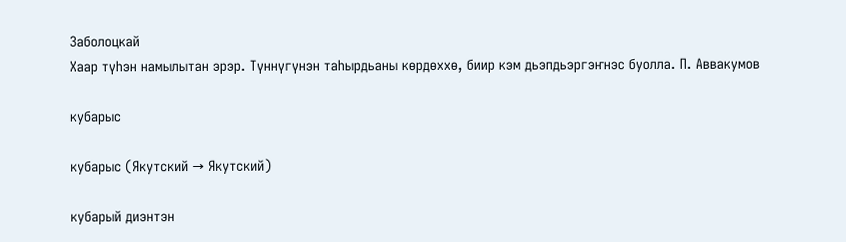Заболоцкай
Хаар түһэн намылытан эрэр. Түннүгүнэн таһырдьаны көрдөххө, биир кэм дьэпдьэргэҥнэс буолла. П. Аввакумов

кубарыс

кубарыс (Якутский → Якутский)

кубарый диэнтэн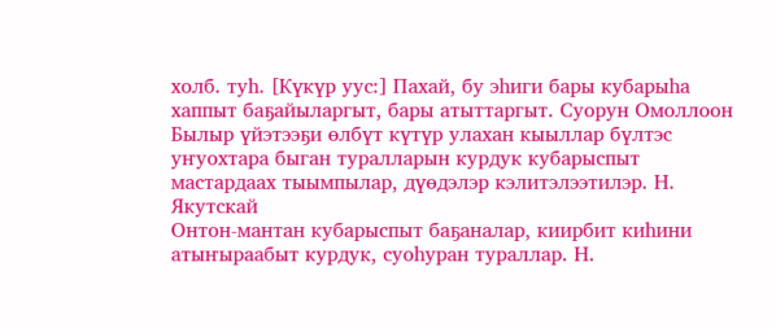холб. туһ. [Күкүр уус:] Пахай, бу эһиги бары кубарыһа хаппыт баҕайыларгыт, бары атыттаргыт. Суорун Омоллоон
Былыр үйэтээҕи өлбүт күтүр улахан кыыллар бүлтэс уҥуохтара быган туралларын курдук кубарыспыт мастардаах тыымпылар, дүөдэлэр кэлитэлээтилэр. Н. Якутскай
Онтон-мантан кубарыспыт баҕаналар, киирбит киһини атыҥыраабыт курдук, суоһуран тураллар. Н.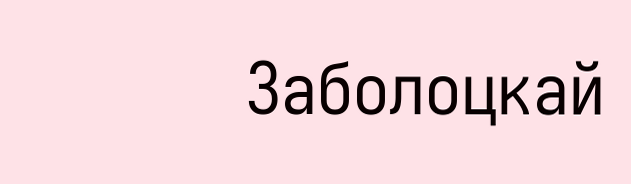Заболоцкай